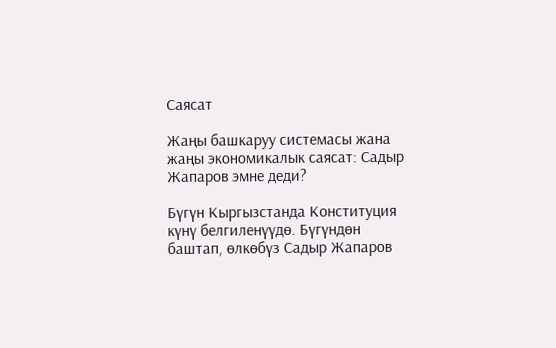Саясат

Жаңы башкаруу системасы жана жаңы экономикалык саясат: Садыр Жапаров эмне деди?

Бүгүн Кыргызстанда Конституция күнү белгиленүүдө. Бүгүндөн баштап, өлкөбүз Садыр Жапаров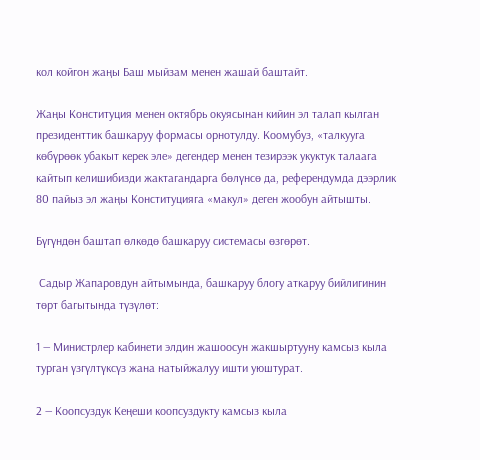кол койгон жаңы Баш мыйзам менен жашай баштайт.

Жаңы Конституция менен октябрь окуясынан кийин эл талап кылган президенттик башкаруу формасы орнотулду. Коомубуз, «талкууга көбүрөөк убакыт керек эле» дегендер менен тезирээк укуктук талаага кайтып келишибизди жактагандарга бөлүнсө да, референдумда дээрлик 80 пайыз эл жаңы Конституцияга «макул» деген жообун айтышты.

Бүгүндөн баштап өлкөдө башкаруу системасы өзгөрөт.

 Садыр Жапаровдун айтымында, башкаруу блогу аткаруу бийлигинин төрт багытында түзүлөт:

1 — Министрлер кабинети элдин жашоосун жакшыртууну камсыз кыла турган үзгүлтүксүз жана натыйжалуу ишти уюштурат.

2 — Коопсуздук Кеңеши коопсуздукту камсыз кыла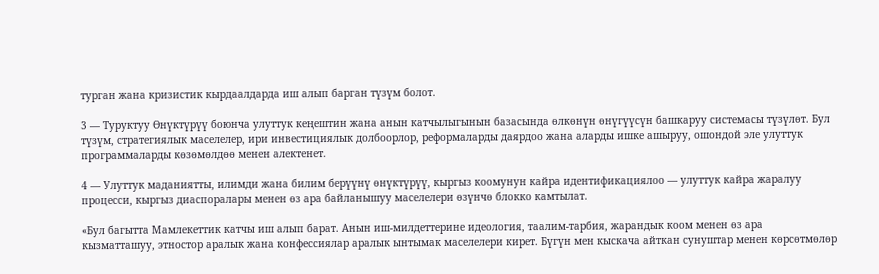турган жана кризистик кырдаалдарда иш алып барган түзүм болот.

3 — Туруктуу Өнүктүрүү боюнча улуттук кеңештин жана анын катчылыгынын базасында өлкөнүн өнүгүүсүн башкаруу системасы түзүлөт. Бул түзүм, стратегиялык маселелер, ири инвестициялык долбоорлор, реформаларды даярдоо жана аларды ишке ашыруу, ошондой эле улуттук программаларды көзөмөлдөө менен алектенет.

4 — Улуттук маданиятты, илимди жана билим берүүнү өнүктүрүү, кыргыз коомунун кайра идентификациялоо — улуттук кайра жаралуу процесси, кыргыз диаспоралары менен өз ара байланышуу маселелери өзүнчө блокко камтылат.

«Бул багытта Мамлекеттик катчы иш алып барат. Анын иш-милдеттерине идеология, таалим-тарбия, жарандык коом менен өз ара кызматташуу, этностор аралык жана конфессиялар аралык ынтымак маселелери кирет. Бүгүн мен кыскача айткан сунуштар менен көрсөтмөлөр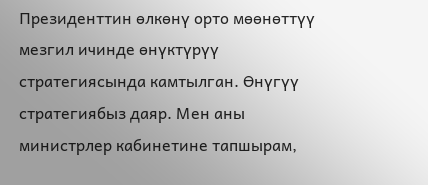Президенттин өлкөнү орто мөөнөттүү мезгил ичинде өнүктүрүү стратегиясында камтылган. Өнүгүү стратегиябыз даяр. Мен аны министрлер кабинетине тапшырам,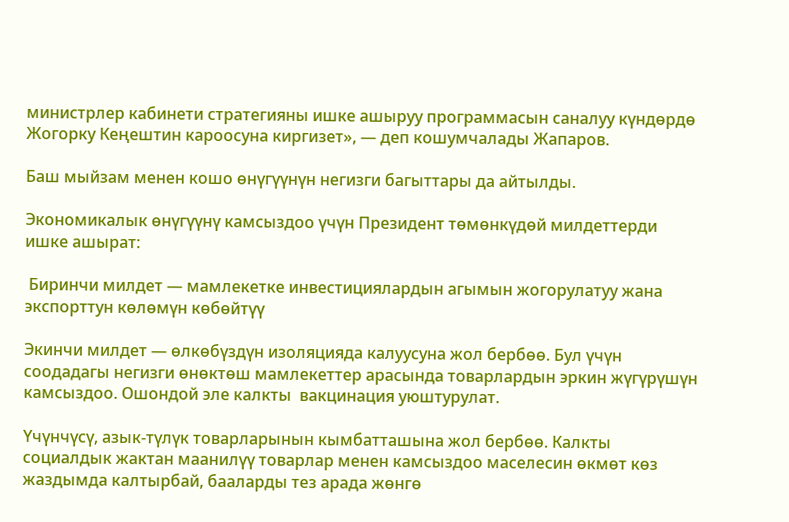министрлер кабинети стратегияны ишке ашыруу программасын саналуу күндөрдө Жогорку Кеңештин кароосуна киргизет», — деп кошумчалады Жапаров.

Баш мыйзам менен кошо өнүгүүнүн негизги багыттары да айтылды.

Экономикалык өнүгүүнү камсыздоо үчүн Президент төмөнкүдөй милдеттерди ишке ашырат:

 Биринчи милдет — мамлекетке инвестициялардын агымын жогорулатуу жана экспорттун көлөмүн көбөйтүү

Экинчи милдет — өлкөбүздүн изоляцияда калуусуна жол бербөө. Бул үчүн соодадагы негизги өнөктөш мамлекеттер арасында товарлардын эркин жүгүрүшүн камсыздоо. Ошондой эле калкты  вакцинация уюштурулат.

Үчүнчүсү, азык-түлүк товарларынын кымбатташына жол бербөө. Калкты социалдык жактан маанилүү товарлар менен камсыздоо маселесин өкмөт көз жаздымда калтырбай, бааларды тез арада жөнгө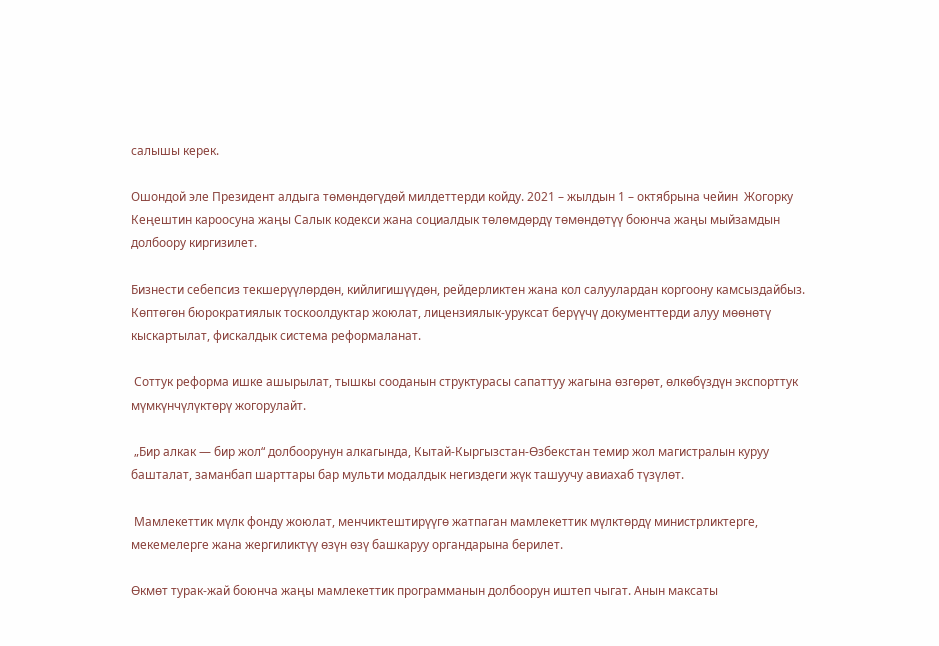салышы керек.

Ошондой эле Президент алдыга төмөндөгүдөй милдеттерди койду. 2021 – жылдын 1 – октябрына чейин  Жогорку Кеңештин кароосуна жаңы Салык кодекси жана социалдык төлөмдөрдү төмөндөтүү боюнча жаңы мыйзамдын долбоору киргизилет.

Бизнести себепсиз текшерүүлөрдөн, кийлигишүүдөн, рейдерликтен жана кол салуулардан коргоону камсыздайбыз. Көптөгөн бюрократиялык тоскоолдуктар жоюлат, лицензиялык-уруксат берүүчү документтерди алуу мөөнөтү кыскартылат, фискалдык система реформаланат.

 Соттук реформа ишке ашырылат, тышкы сооданын структурасы сапаттуу жагына өзгөрөт, өлкөбүздүн экспорттук мүмкүнчүлүктөрү жогорулайт.

 „Бир алкак — бир жол“ долбоорунун алкагында, Кытай-Кыргызстан-Өзбекстан темир жол магистралын куруу башталат, заманбап шарттары бар мульти модалдык негиздеги жүк ташуучу авиахаб түзүлөт.

 Мамлекеттик мүлк фонду жоюлат, менчиктештирүүгө жатпаган мамлекеттик мүлктөрдү министрликтерге, мекемелерге жана жергиликтүү өзүн өзү башкаруу органдарына берилет.

Өкмөт турак-жай боюнча жаңы мамлекеттик программанын долбоорун иштеп чыгат. Анын максаты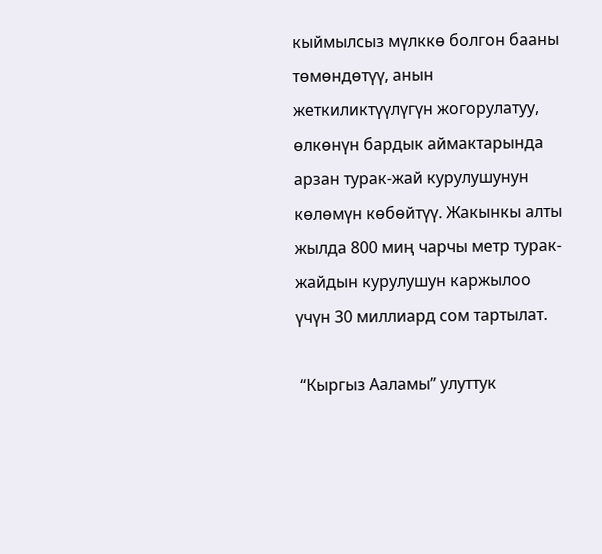кыймылсыз мүлккө болгон бааны төмөндөтүү, анын жеткиликтүүлүгүн жогорулатуу, өлкөнүн бардык аймактарында арзан турак-жай курулушунун көлөмүн көбөйтүү. Жакынкы алты жылда 800 миң чарчы метр турак-жайдын курулушун каржылоо үчүн 30 миллиард сом тартылат.

 “Кыргыз Ааламы” улуттук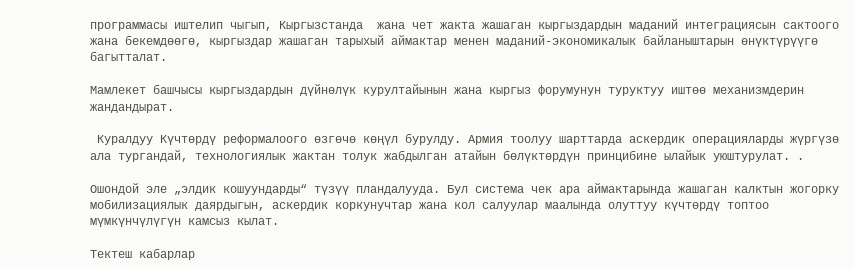программасы иштелип чыгып, Кыргызстанда  жана чет жакта жашаган кыргыздардын маданий интеграциясын сактоого жана бекемдөөгө, кыргыздар жашаган тарыхый аймактар менен маданий-экономикалык байланыштарын өнүктүрүүгө багытталат.

Мамлекет башчысы кыргыздардын дүйнөлүк курултайынын жана кыргыз форумунун туруктуу иштөө механизмдерин жандандырат.

 Куралдуу Күчтөрдү реформалоого өзгөчө көңүл бурулду. Армия тоолуу шарттарда аскердик операцияларды жүргүзө ала тургандай, технологиялык жактан толук жабдылган атайын бөлүктөрдүн принцибине ылайык уюштурулат. .

Ошондой эле „элдик кошуундарды“ түзүү пландалууда. Бул система чек ара аймактарында жашаган калктын жогорку мобилизациялык даярдыгын, аскердик коркунучтар жана кол салуулар маалында олуттуу күчтөрдү топтоо мүмкүнчүлүгүн камсыз кылат.

Тектеш кабарлар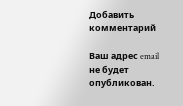Добавить комментарий

Ваш адрес email не будет опубликован.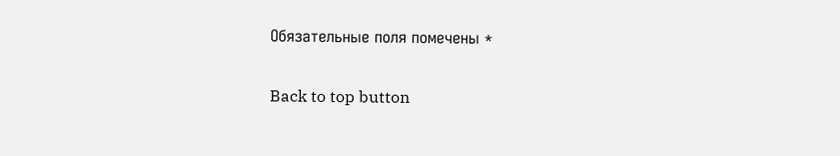Обязательные поля помечены *

Back to top button